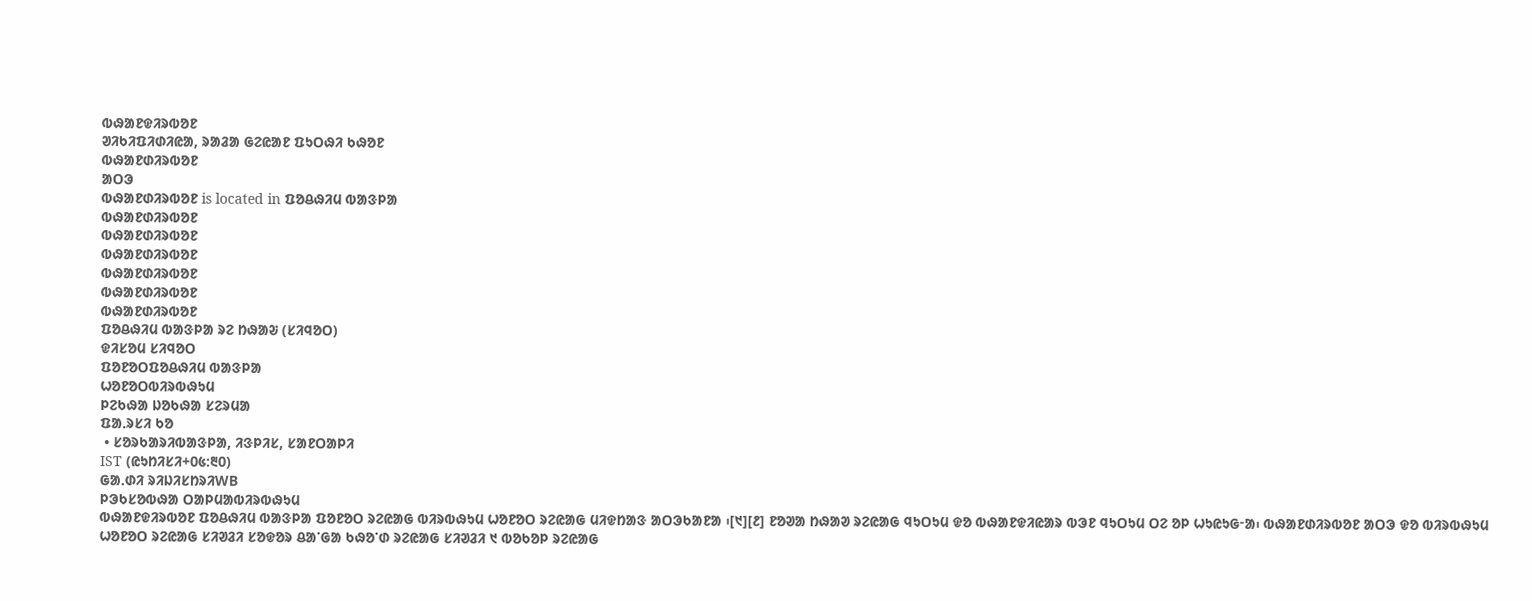ᱵᱷᱟᱱᱫᱤᱨᱵᱚᱱ
ᱣᱤᱠᱤᱯᱤᱰᱤᱭᱟ, ᱨᱟᱲᱟ ᱜᱮᱭᱟᱱ ᱯᱩᱛᱷᱤ ᱠᱷᱚᱱ
ᱵᱷᱟᱱᱰᱤᱨᱵᱚᱱ
ᱟᱛᱳ
ᱵᱷᱟᱱᱰᱤᱨᱵᱚᱱ is located in ᱯᱚᱪᱷᱤᱢ ᱵᱟᱝᱞᱟ
ᱵᱷᱟᱱᱰᱤᱨᱵᱚᱱ
ᱵᱷᱟᱱᱰᱤᱨᱵᱚᱱ
ᱵᱷᱟᱱᱰᱤᱨᱵᱚᱱ
ᱵᱷᱟᱱᱰᱤᱨᱵᱚᱱ
ᱵᱷᱟᱱᱰᱤᱨᱵᱚᱱ
ᱵᱷᱟᱱᱰᱤᱨᱵᱚᱱ
ᱯᱚᱪᱷᱤᱢ ᱵᱟᱝᱞᱟ ᱨᱮ ᱴᱷᱟᱶ (ᱥᱤᱧᱚᱛ)
ᱫᱤᱥᱚᱢ ᱥᱤᱧᱚᱛ
ᱯᱚᱱᱚᱛᱯᱚᱪᱷᱤᱢ ᱵᱟᱝᱞᱟ
ᱦᱚᱱᱚᱛᱵᱤᱨᱵᱷᱩᱢ
ᱞᱮᱠᱷᱟ ᱡᱚᱠᱷᱟ ᱥᱮᱨᱢᱟ
ᱯᱟᱹᱨᱥᱤ ᱠᱚ
 • ᱥᱚᱨᱠᱟᱨᱤᱵᱟᱝᱞᱟ, ᱤᱝᱞᱤᱥ, ᱥᱟᱱᱛᱟᱞᱤ
IST (ᱭᱩᱴᱤᱥᱤ+᱐᱕:᱓᱐)
ᱜᱟᱹᱰᱤ ᱨᱤᱡᱤᱥᱴᱨᱤWB
ᱞᱳᱠᱥᱚᱵᱷᱟ ᱛᱟᱞᱢᱟᱵᱤᱨᱵᱷᱩᱢ
ᱵᱷᱟᱱᱫᱤᱨᱵᱚᱱ ᱯᱚᱪᱷᱤᱢ ᱵᱟᱝᱞᱟ ᱯᱚᱱᱚᱛ ᱨᱮᱭᱟᱜ ᱵᱤᱨᱵᱷᱩᱢ ᱦᱚᱱᱚᱛ ᱨᱮᱭᱟᱜ ᱢᱤᱫᱴᱟᱝ ᱟᱛᱳᱠᱟᱱᱟ ᱾[᱑][᱒] ᱱᱚᱣᱟ ᱴᱷᱟᱣ ᱨᱮᱭᱟᱜ ᱧᱩᱛᱩᱢ ᱫᱚ ᱵᱷᱟᱱᱫᱤᱭᱟᱨ ᱵᱳᱱ ᱧᱩᱛᱩᱢ ᱛᱮ ᱚᱞ ᱦᱩᱭᱩᱜᱼᱟ᱾ ᱵᱷᱟᱱᱰᱤᱨᱵᱚᱱ ᱟᱛᱳ ᱫᱚ ᱵᱤᱨᱵᱷᱩᱢ ᱦᱚᱱᱚᱛ ᱨᱮᱭᱟᱜ ᱥᱤᱣᱲᱤ ᱥᱚᱫᱚᱨ ᱪᱟᱸᱜᱟ ᱠᱷᱚᱸᱰ ᱨᱮᱭᱟᱜ ᱥᱤᱣᱲᱤ ᱑ ᱵᱚᱠᱚᱞ ᱨᱮᱭᱟᱜ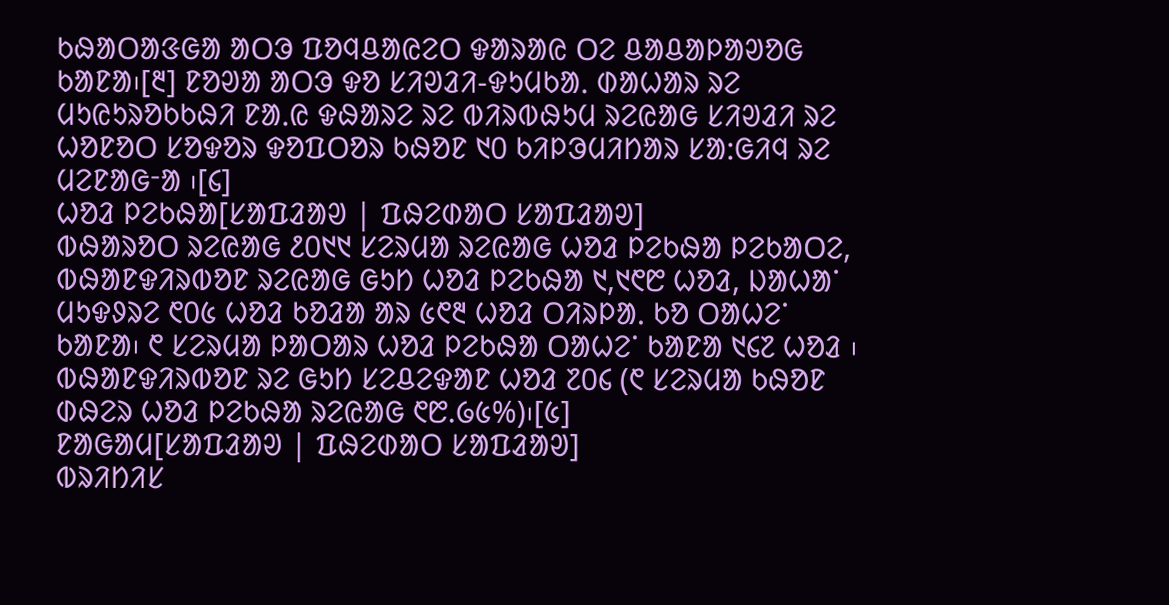ᱠᱷᱟᱛᱟᱝᱜᱟ ᱟᱛᱳ ᱯᱚᱧᱪᱟᱭᱮᱛ ᱫᱟᱨᱟᱭ ᱛᱮ ᱪᱟᱪᱟᱞᱟᱣᱚᱜ ᱠᱟᱱᱟ᱾[᱓] ᱱᱚᱣᱟ ᱟᱛᱳ ᱫᱚ ᱥᱤᱣᱲᱤ-ᱫᱩᱢᱠᱟᱹ ᱰᱟᱦᱟᱨ ᱨᱮ ᱢᱩᱭᱩᱨᱚᱠᱠᱷᱤ ᱱᱟᱹᱭ ᱫᱷᱟᱨᱮ ᱨᱮ ᱵᱤᱨᱵᱷᱩᱢ ᱨᱮᱭᱟᱜ ᱥᱤᱣᱲᱤ ᱨᱮ ᱦᱚᱱᱚᱛ ᱥᱚᱫᱚᱨ ᱫᱚᱯᱛᱚᱨ ᱠᱷᱚᱱ ᱑᱐ ᱠᱤᱞᱳᱢᱤᱴᱟᱨ ᱥᱟᱺᱜᱤᱧ ᱨᱮ ᱢᱮᱱᱟᱜᱼᱟ ᱾[᱔]
ᱦᱚᱲ ᱞᱮᱠᱷᱟ[ᱥᱟᱯᱲᱟᱣ | ᱯᱷᱮᱰᱟᱛ ᱥᱟᱯᱲᱟᱣ]
ᱵᱷᱟᱨᱚᱛ ᱨᱮᱭᱟᱜ ᱒᱐᱑᱑ ᱥᱮᱨᱢᱟ ᱨᱮᱭᱟᱜ ᱦᱚᱲ ᱞᱮᱠᱷᱟ ᱞᱮᱠᱟᱛᱮ, ᱵᱷᱟᱱᱫᱤᱨᱵᱚᱱ ᱨᱮᱭᱟᱜ ᱜᱩᱴ ᱦᱚᱲ ᱞᱮᱠᱷᱟ ᱑,᱑᱖᱘ ᱦᱚᱲ, ᱡᱟᱦᱟᱸ ᱢᱩᱫᱽᱨᱮ ᱖᱐᱕ ᱦᱚᱲ ᱠᱚᱲᱟ ᱟᱨ ᱕᱖᱓ ᱦᱚᱲ ᱛᱤᱨᱞᱟᱹ ᱠᱚ ᱛᱟᱦᱮᱸ ᱠᱟᱱᱟ᱾ ᱖ ᱥᱮᱨᱢᱟ ᱞᱟᱛᱟᱨ ᱦᱚᱲ ᱞᱮᱠᱷᱟ ᱛᱟᱦᱮᱸ ᱠᱟᱱᱟ ᱑᱔᱗ ᱦᱚᱲ ᱾ ᱵᱷᱟᱱᱫᱤᱨᱵᱚᱱ ᱨᱮ ᱜᱩᱴ ᱥᱮᱪᱮᱫᱟᱱ ᱦᱚᱲ ᱗᱐᱔ (᱖ ᱥᱮᱨᱢᱟ ᱠᱷᱚᱱ ᱰᱷᱮᱨ ᱦᱚᱲ ᱞᱮᱠᱷᱟ ᱨᱮᱭᱟᱜ ᱖᱘.᱙᱕%)᱾[᱕]
ᱱᱟᱜᱟᱢ[ᱥᱟᱯᱲᱟᱣ | ᱯᱷᱮᱰᱟᱛ ᱥᱟᱯᱲᱟᱣ]
ᱵᱨᱤᱴᱤᱥ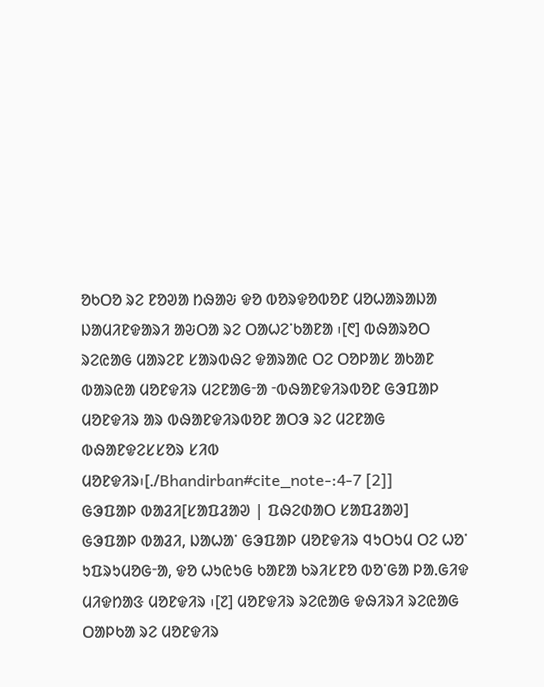ᱚᱠᱛᱚ ᱨᱮ ᱱᱚᱣᱟ ᱴᱷᱟᱶ ᱫᱚ ᱵᱚᱨᱫᱚᱵᱚᱱ ᱢᱚᱦᱟᱨᱟᱡᱟ ᱡᱟᱢᱤᱱᱫᱟᱨᱤ ᱟᱶᱛᱟ ᱨᱮ ᱛᱟᱦᱮᱸᱠᱟᱱᱟ ᱾[᱖] ᱵᱷᱟᱨᱚᱛ ᱨᱮᱭᱟᱜ ᱢᱟᱨᱮᱱ ᱥᱟᱨᱵᱷᱮ ᱫᱟᱨᱟᱭ ᱛᱮ ᱛᱚᱞᱟᱥ ᱟᱠᱟᱱ ᱵᱟᱨᱭᱟ ᱢᱚᱱᱫᱤᱨ ᱢᱮᱱᱟᱜᱼᱟ ᱼᱵᱷᱟᱱᱫᱤᱨᱵᱚᱱ ᱜᱳᱯᱟᱞ ᱢᱚᱱᱫᱤᱨ ᱟᱨ ᱵᱷᱟᱱᱫᱤᱨᱵᱚᱱ ᱟᱛᱳ ᱨᱮ ᱢᱮᱱᱟᱜ ᱵᱷᱟᱱᱫᱮᱥᱥᱚᱨ ᱥᱤᱵ ᱢᱚᱱᱫᱤᱨ᱾[./Bhandirban#cite_note-:4-7 [2]]
ᱜᱳᱯᱟᱞ ᱵᱟᱲᱤ[ᱥᱟᱯᱲᱟᱣ | ᱯᱷᱮᱰᱟᱛ ᱥᱟᱯᱲᱟᱣ]
ᱜᱳᱯᱟᱞ ᱵᱟᱲᱤ, ᱡᱟᱦᱟᱸ ᱜᱳᱯᱟᱞ ᱢᱚᱱᱫᱤᱨ ᱧᱩᱛᱩᱢ ᱛᱮ ᱦᱚᱸ ᱩᱯᱨᱩᱢᱚᱜᱼᱟ, ᱫᱚ ᱦᱩᱭᱩᱜ ᱠᱟᱱᱟ ᱠᱨᱤᱥᱱᱚ ᱵᱚᱸᱜᱟ ᱞᱟᱹᱜᱤᱫ ᱢᱤᱫᱴᱟᱝ ᱢᱚᱱᱫᱤᱨ ᱾[᱗] ᱢᱚᱱᱫᱤᱨ ᱨᱮᱭᱟᱜ ᱫᱷᱤᱨᱤ ᱨᱮᱭᱟᱜ ᱛᱟᱞᱠᱟ ᱨᱮ ᱢᱚᱱᱫᱤᱨ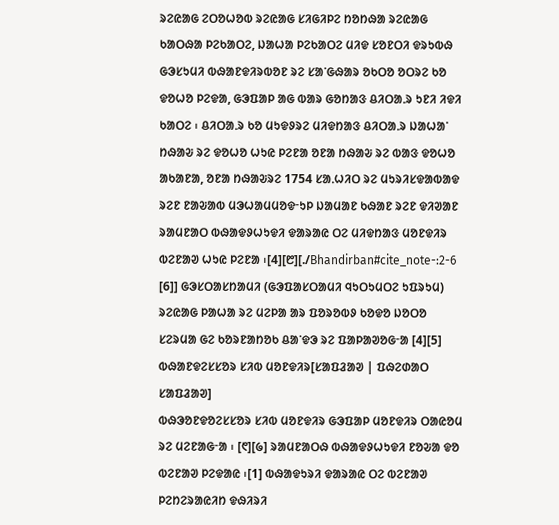ᱨᱮᱭᱟᱜ ᱮᱛᱚᱦᱚᱵ ᱨᱮᱭᱟᱜ ᱥᱤᱜᱤᱞᱮ ᱴᱚᱴᱷᱟ ᱨᱮᱭᱟᱜ ᱠᱟᱛᱷᱟ ᱞᱮᱠᱟᱛᱮ, ᱡᱟᱦᱟ ᱞᱮᱠᱟᱛᱮ ᱢᱤᱫ ᱥᱚᱱᱛᱤ ᱫᱨᱩᱵᱷ ᱜᱳᱥᱩᱢᱤ ᱵᱷᱟᱱᱫᱤᱨᱵᱚᱱ ᱨᱮ ᱥᱟᱸᱜᱷᱟᱨ ᱚᱠᱛᱚ ᱚᱛᱨᱮ ᱠᱚ ᱫᱚᱦᱚ ᱞᱮᱫᱟ, ᱜᱳᱯᱟᱞ ᱟᱜ ᱵᱟᱨ ᱜᱚᱴᱟᱝ ᱪᱤᱛᱟᱹᱨ ᱩᱱᱤ ᱤᱫᱤ ᱠᱟᱛᱮ ᱾ ᱪᱤᱛᱟᱹᱨ ᱠᱚ ᱢᱩᱫᱽᱨᱮ ᱢᱤᱫᱴᱟᱝ ᱪᱤᱛᱟᱹᱨ ᱡᱟᱦᱟᱸ ᱴᱷᱟᱶ ᱨᱮ ᱫᱚᱦᱚ ᱦᱩᱭ ᱞᱮᱱᱟ ᱚᱱᱟ ᱴᱷᱟᱶ ᱨᱮ ᱵᱟᱝ ᱫᱚᱦᱚ ᱟᱠᱟᱱᱟ, ᱚᱱᱟ ᱴᱷᱟᱶᱨᱮ 1754 ᱥᱟᱹᱦᱤᱛ ᱨᱮ ᱢᱩᱨᱤᱥᱫᱟᱵᱟᱫ ᱨᱮᱱ ᱱᱟᱶᱟᱵ ᱢᱳᱦᱟᱢᱢᱚᱫᱼᱩᱞ ᱡᱟᱢᱟᱱ ᱠᱷᱟᱱ ᱨᱮᱱ ᱫᱤᱣᱟᱱ ᱨᱟᱢᱱᱟᱛ ᱵᱷᱟᱫᱽᱦᱩᱫᱤ ᱫᱟᱨᱟᱭ ᱛᱮ ᱢᱤᱫᱴᱟᱝ ᱢᱚᱱᱫᱤᱨ ᱵᱮᱱᱟᱣ ᱦᱩᱭ ᱞᱮᱱᱟ ᱾[4][᱘][./Bhandirban#cite_note-:2-6 [6]] ᱜᱳᱥᱛᱟᱥᱴᱟᱢᱤ (ᱜᱳᱯᱟᱥᱛᱟᱢᱤ ᱧᱩᱛᱩᱢᱛᱮ ᱩᱯᱨᱩᱢ) ᱨᱮᱭᱟᱜ ᱞᱟᱦᱟ ᱨᱮ ᱢᱮᱞᱟ ᱟᱨ ᱯᱚᱨᱚᱵᱽ ᱠᱚᱫᱚ ᱡᱚᱛᱚ ᱥᱮᱨᱢᱟ ᱜᱮ ᱠᱚᱨᱱᱟᱴᱚᱠ ᱪᱟᱸᱫᱳ ᱨᱮ ᱯᱟᱞᱟᱣᱚᱜᱼᱟ [4][5]
ᱵᱷᱟᱱᱫᱮᱥᱥᱚᱨ ᱥᱤᱵ ᱢᱚᱱᱫᱤᱨ[ᱥᱟᱯᱲᱟᱣ | ᱯᱷᱮᱰᱟᱛ ᱥᱟᱯᱲᱟᱣ]
ᱵᱷᱳᱚᱱᱫᱚᱮᱥᱥᱚᱨ ᱥᱤᱵ ᱢᱚᱱᱫᱤᱨ ᱜᱳᱯᱟᱞ ᱢᱚᱱᱫᱤᱨ ᱛᱟᱭᱚᱢ ᱨᱮ ᱢᱮᱱᱟᱜᱼᱟ ᱾ [᱖][᱙] ᱨᱟᱢᱱᱟᱛᱷ ᱵᱷᱟᱫᱽᱦᱩᱫᱤ ᱱᱚᱶᱟ ᱫᱚ ᱵᱮᱱᱟᱣ ᱞᱮᱫᱟᱭ ᱾[1] ᱵᱷᱟᱫᱩᱨᱤ ᱫᱟᱨᱟᱭ ᱛᱮ ᱵᱮᱱᱟᱣ ᱞᱮᱴᱮᱨᱟᱭᱤᱴ ᱫᱷᱤᱨᱤ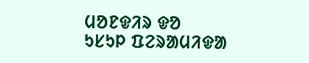ᱢᱚᱱᱫᱤᱨ ᱫᱚ ᱩᱥᱩᱞ ᱯᱮᱨᱟᱢᱤᱫᱟ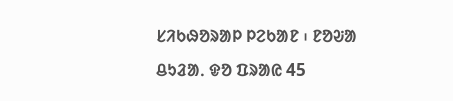ᱥᱤᱠᱷᱚᱨᱟᱞ ᱞᱮᱠᱟᱱ ᱾ ᱱᱚᱶᱟ ᱪᱩᱲᱟᱹ ᱫᱚ ᱯᱨᱟᱭ 45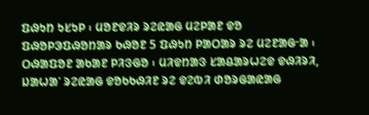ᱯᱷᱩᱴ ᱩᱥᱩᱞ ᱾ ᱢᱚᱱᱫᱤᱨ ᱨᱮᱭᱟᱜ ᱢᱮᱞᱟᱱ ᱫᱚ ᱯᱷᱚᱞᱳᱯᱷᱚᱴᱟᱨ ᱠᱷᱚᱱ 5 ᱯᱷᱩᱴ ᱞᱟᱛᱟᱨ ᱨᱮ ᱢᱮᱱᱟᱜᱼᱟ ᱾ ᱛᱷᱟᱯᱚᱱ ᱟᱠᱟᱱ ᱞᱤᱝᱜᱚ ᱾ ᱢᱤᱫᱴᱟᱝ ᱥᱟᱪᱟᱨᱦᱮᱫ ᱫᱷᱤᱨᱤ, ᱡᱟᱦᱟᱸ ᱨᱮᱭᱟᱜ ᱫᱚᱠᱠᱷᱤᱱ ᱨᱮ ᱫᱮᱵᱤ ᱰᱚᱨᱜᱟᱭᱟᱜ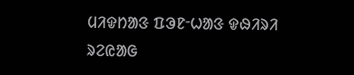ᱢᱤᱫᱴᱟᱝ ᱯᱳᱱᱼᱦᱟᱝ ᱫᱷᱤᱨᱤ ᱨᱮᱭᱟᱜ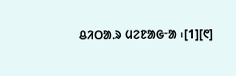ᱪᱤᱛᱟᱹᱨ ᱢᱮᱱᱟᱜᱼᱟ ᱾[1][᱖]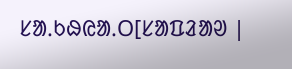ᱥᱟᱹᱠᱷᱭᱟᱹᱛ[ᱥᱟᱯᱲᱟᱣ |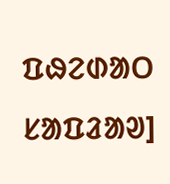ᱯᱷᱮᱰᱟᱛ ᱥᱟᱯᱲᱟᱣ]